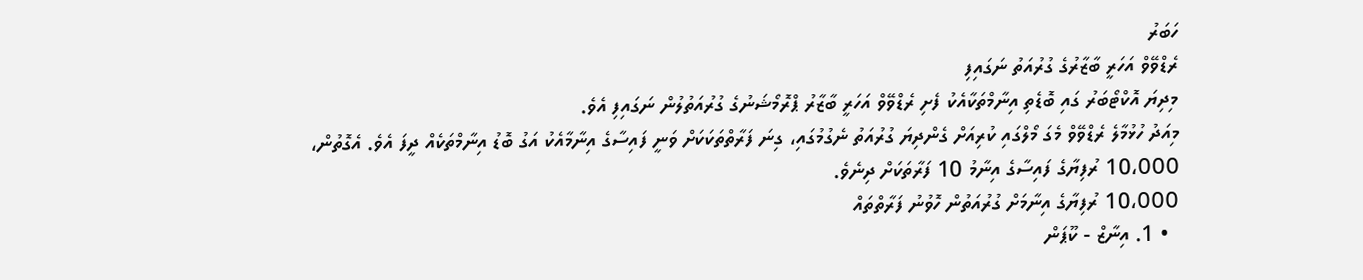ހަބަރު
ރެޑްވޭވް އަހަރީ ބާޒާރުގެ ގުރުއަތު ނަގައިފި
މިދިޔަ އޮކްޓޯބަރު ގައި ބޮޑެތި އިނާމްތަކާއެކު ފެށި ރެޑްވޭވް އަހަރީ ބާޒާރު ޕްރޮމޯޝަނުގެ ގުރުއަތުލުން ނަގައިފި އެވެ.
މިއަދު ހުޅުމާލެ ރެޑްވޭވް މެގަ މޯލްގައި ކުރިއަށް ގެންދިޔަ ގުރުއަތު ނެގުމުގައި، ގިނަ ފަރާތްތަކަކަށް ވަނީ ފައިސާގެ އިނާމާއެކު އަގު ބޮޑު އިނާމްތަކެއް ދީފަ އެވެ. އެގޮތުން، 10،000 ރުފިޔާގެ ފައިސާގެ އިނާމު 10 ފަރާތަކަށް ދިނެވެ.
10،000 ރުފިޔާގެ އިނާމަށް ގުރުއަތުން ހޮވުނު ފަރާތްތައް
  • 1. އިނާޒް - ކޫޕަން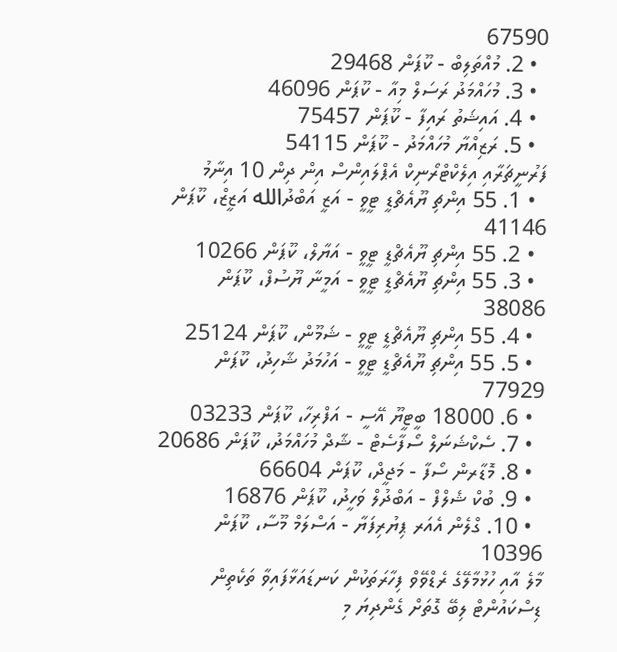67590
  • 2. މުއްތަލިބް - ކޫޕަން 29468
  • 3. މުހައްމަދު ރަސަލް މިއާ - ކޫޕަން 46096
  • 4. އައިޝަތު ރައިފާ - ކޫޕަން 75457
  • 5. ރަޒިއްޔާ މުހައްމަދު - ކޫޕަން 54115
ފަރުނީޗަރާއި އިލެކްޓްރޯނިކް އެޕްލައިންސް އިން ދިން 10 އިނާމު
  • 1. 55 އިންޗި ޔޫއެޗްޑީ ޓީވީ - އަޒީ އަބްދުالله އަޒީޒް، ކޫޕަން 41146
  • 2. 55 އިންޗި ޔޫއެޗްޑީ ޓީވީ - އަޔާލް، ކޫޕަން 10266
  • 3. 55 އިންޗި ޔޫއެޗްޑީ ޓީވީ - އަމީނާ ޔޫސުފް، ކޫޕަން 38086
  • 4. 55 އިންޗި ޔޫއެޗްޑީ ޓީވީ - ޝަމޫން، ކޫޕަން 25124
  • 5. 55 އިންޗި ޔޫއެޗްޑީ ޓީވީ - އަހުމަދު ޝާހިދު، ކޫޕަން 77929
  • 6. 18000 ބީޓީޔޫ އޭސީ - އަފްރިހާ، ކޫޕަން 03233
  • 7. ސެކްޝަނަލް ސޯފާސެޓް - ޝާދް މުހައްމަދު، ކޫޕަން 20686
  • 8. މޮޑާރން ސޯފާ - މަޖީދް، ކޫޕަން 66604
  • 9. ބުކް ޝެލްފް - އަބްދުލް ވަހީދު، ކޫޕަން 16876
  • 10. ގްލެން އެއަރ ޕިޔުރިފަޔާ - އަސްލަމް މޫސާ، ކޫޕަން 10396
މާލެ އާއި ހުޅުމާލޭގެ ރެޑްވޭވް ފިހާރަތަކުން ކަނޑައަޅާފައިވާ ތަކެތިން ޑިސްކައުންޓް ލިބޭ ގޮތަށް ގެންދިޔަ މި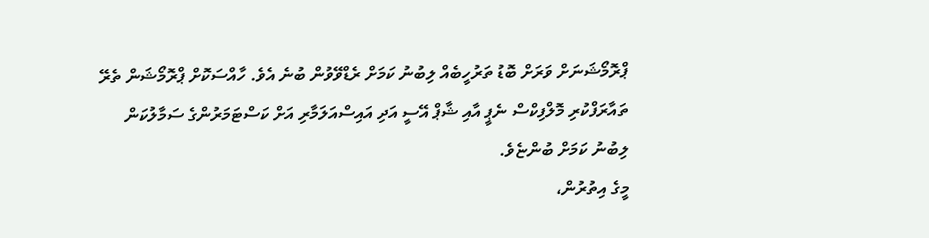ޕްރޮމޯޝަނަށް ވަރަށް ބޮޑު ތަރުހީބެއް ލިބުނު ކަމަށް ރެޑްވޭވުން ބުނެ އެވެ. ހާއްސަކޮށް ޕްރޮމޯޝަން ތެރޭ ތައާރަފްކުރި މޮލްފިކްސް ނެޕީ އާއި ޝާޕް އޭސީ އަދި އައިސްއަލަމާރި އަށް ކަސްޓަމަރުންގެ ސަމާލުކަން ލިބުނު ކަމަށް ބުންޏެވެ.
މީގެ އިތުރުން،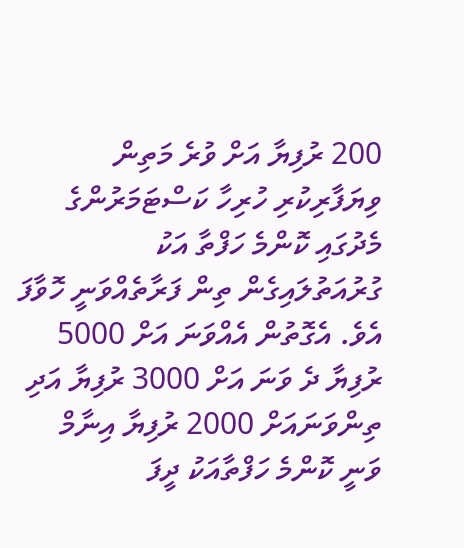200 ރުފިޔާ އަށް ވުރެ މަތިން ވިޔަފާރިކުރި ހުރިހާ ކަސްޓަމަރުންގެ މެދުގައި ކޮންމެ ހަފްތާ އަކު ގުރުއަތުލައިގެން ތިން ފަރާތެއްވަނީ ހޮވާފަ އެވެ. އެގޮތުން އެއްވަނަ އަށް 5000 ރުފިޔާ ދެ ވަނަ އަށް 3000 ރުފިޔާ އަދި ތިންވަނައަށް 2000 ރުފިޔާ އިނާމް ވަނީ ކޮންމެ ހަފްތާއަކު ދީފަ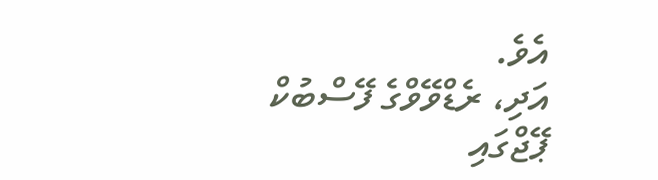އެވެ.
އަދި، ރެޑްވޭވްގެ ފޭސްބުކް ޕޭޖްގައި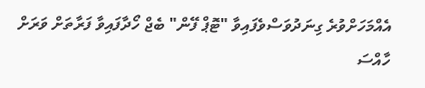އެއްމަހަށްވުރެ ގިނަދުވަސްވެފައިވާ "ޓޮޕް ފޭން" ބެޖް ހޯދާފައިވާ ފަރާތަށް ވަރަށް ހާއްސަ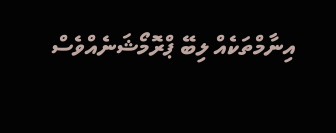އިނާމްތަކެއް ލިބޭ ޕްރޮމޯޝަނެއްވެސް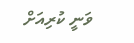ވަނީ ކުރިއަށް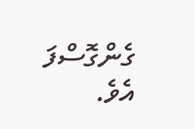ގެންގޮސްފަ އެވެ.